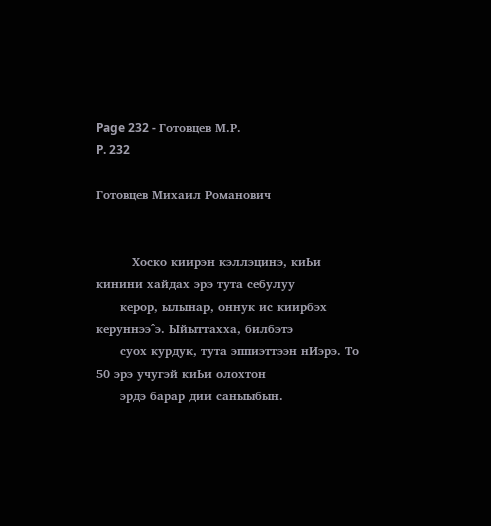Page 232 - Готовцев М.Р.
P. 232

Готовцев Михаил Романович


         Хоско киирэн кэллэцинэ, киЬи кинини хайдах эрэ тута себулуу
      керор, ылынар, оннук ис киирбэх керуннээ^э. Ыйыттахха, билбэтэ
      суох курдук, тута эппиэттээн нИэрэ. То 50 эрэ учугэй киЬи олохтон
      эрдэ барар дии саныыбын.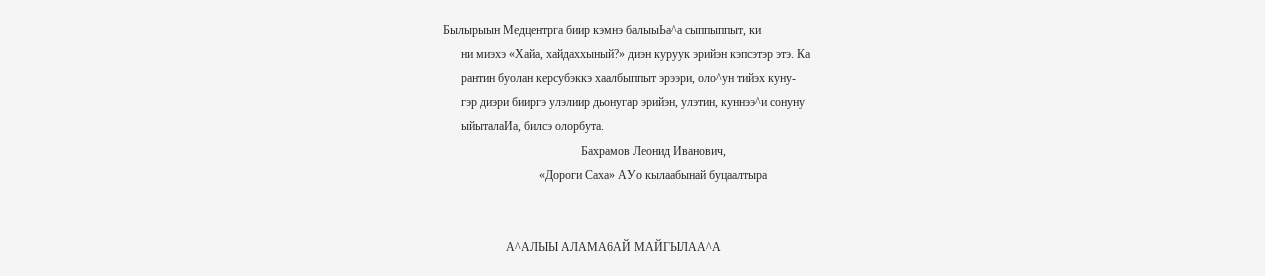Былырыын Медцентрга биир кэмнэ балыыЬа^а сыппыппыт, ки
      ни миэхэ «Хайа, хайдаххыный?» диэн куруук эрийэн кэпсэтэр этэ. Ка
      рантин буолан керсубэккэ хаалбыппыт эрээри, оло^ун тийэх куну-
      гэр диэри бииргэ улэлиир дьонугар эрийэн, улэтин, куннээ^и сонуну
      ыйыталаИа, билсэ олорбута.
                                              Бахрамов Леонид Иванович,
                                «Дороги Саха» АУо кылаабынай буцаалтыра


                     А^АЛЫЫ АЛАМА6АЙ МАЙГЫЛАА^А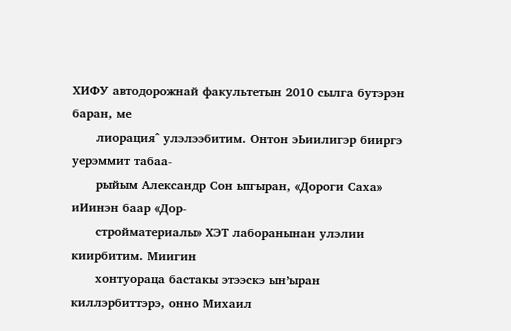ХИФУ автодорожнай факультетын 2010 сылга бутэрэн баран, ме
      лиорация^ улэлээбитим. Онтон эЬиилигэр бииргэ уерэммит табаа-
      рыйым Александр Сон ьпгыран, «Дороги Саха» иИинэн баар «Дор-
      стройматериалы» ХЭТ лаборанынан улэлии киирбитим. Миигин
      хонтуораца бастакы этээскэ ын’ыран киллэрбиттэрэ, онно Михаил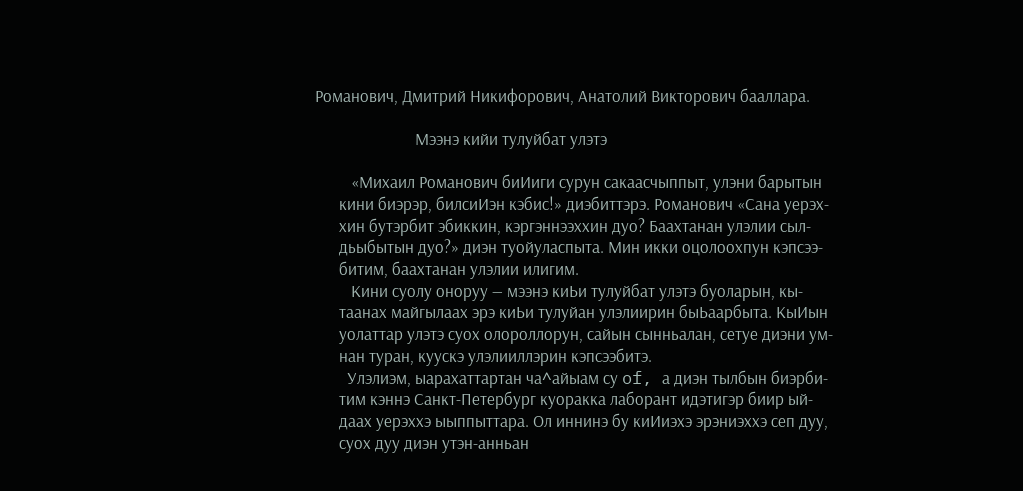Романович, Дмитрий Никифорович, Анатолий Викторович бааллара.

                         Мээнэ кийи тулуйбат улэтэ

         «Михаил Романович биИиги сурун сакаасчыппыт, улэни барытын
      кини биэрэр, билсиИэн кэбис!» диэбиттэрэ. Романович «Сана уерэх-
      хин бутэрбит эбиккин, кэргэннээххин дуо? Баахтанан улэлии сыл-
      дьыбытын дуо?» диэн туойуласпыта. Мин икки оцолоохпун кэпсээ-
      битим, баахтанан улэлии илигим.
         Кини суолу оноруу — мээнэ киЬи тулуйбат улэтэ буоларын, кы-
      таанах майгылаах эрэ киЬи тулуйан улэлиирин быЬаарбыта. КыИын
      уолаттар улэтэ суох олороллорун, сайын сынньалан, сетуе диэни ум-
      нан туран, куускэ улэлииллэрин кэпсээбитэ.
        Улэлиэм, ыарахаттартан ча^айыам су of, а диэн тылбын биэрби-
      тим кэннэ Санкт-Петербург куоракка лаборант идэтигэр биир ый-
      даах уерэххэ ыыппыттара. Ол иннинэ бу киИиэхэ эрэниэххэ сеп дуу,
      суох дуу диэн утэн-анньан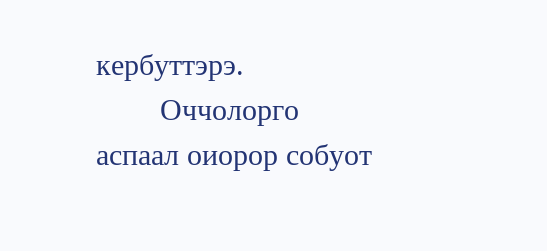кербуттэрэ.
        Оччолорго аспаал оиорор собуот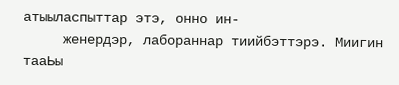атыыласпыттар этэ, онно ин-
     женердэр, лабораннар тиийбэттэрэ. Миигин тааЬы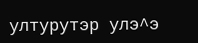ултурутэр улэ^э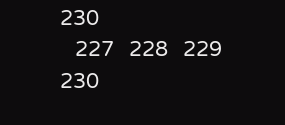230
   227   228   229   230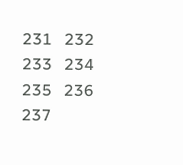231   232   233   234   235   236   237